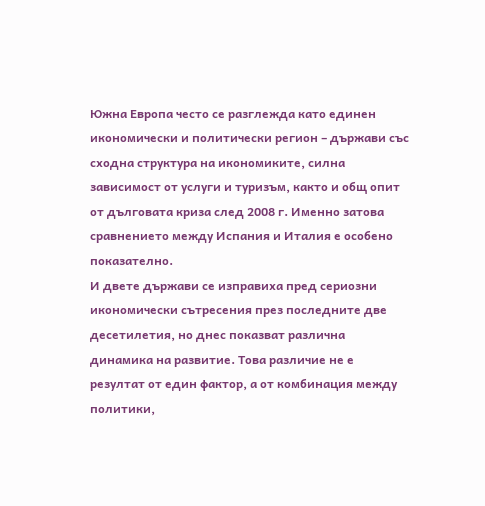Южна Европа често се разглежда като единен икономически и политически регион – държави със сходна структура на икономиките, силна зависимост от услуги и туризъм, както и общ опит от дълговата криза след 2008 г. Именно затова сравнението между Испания и Италия е особено показателно.
И двете държави се изправиха пред сериозни икономически сътресения през последните две десетилетия, но днес показват различна динамика на развитие. Това различие не е резултат от един фактор, а от комбинация между политики,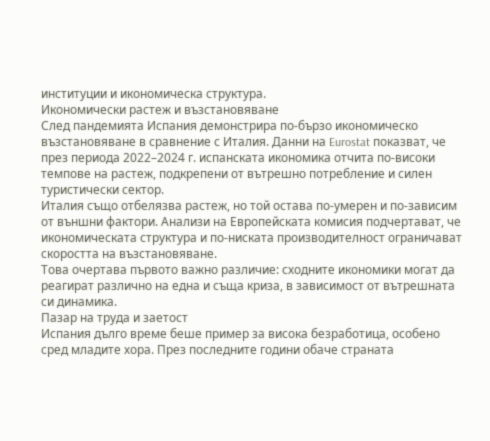институции и икономическа структура.
Икономически растеж и възстановяване
След пандемията Испания демонстрира по-бързо икономическо възстановяване в сравнение с Италия. Данни на Eurostat показват, че през периода 2022–2024 г. испанската икономика отчита по-високи темпове на растеж, подкрепени от вътрешно потребление и силен туристически сектор.
Италия също отбелязва растеж, но той остава по-умерен и по-зависим от външни фактори. Анализи на Европейската комисия подчертават, че икономическата структура и по-ниската производителност ограничават скоростта на възстановяване.
Това очертава първото важно различие: сходните икономики могат да реагират различно на една и съща криза, в зависимост от вътрешната си динамика.
Пазар на труда и заетост
Испания дълго време беше пример за висока безработица, особено сред младите хора. През последните години обаче страната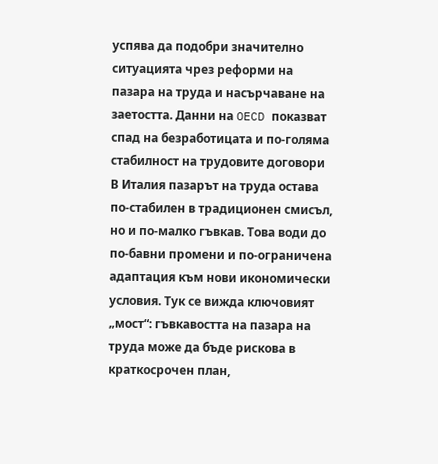успява да подобри значително ситуацията чрез реформи на пазара на труда и насърчаване на заетостта. Данни на OECD показват спад на безработицата и по-голяма стабилност на трудовите договори
В Италия пазарът на труда остава по-стабилен в традиционен смисъл, но и по-малко гъвкав. Това води до по-бавни промени и по-ограничена адаптация към нови икономически условия. Тук се вижда ключовият „мост“: гъвкавостта на пазара на труда може да бъде рискова в краткосрочен план,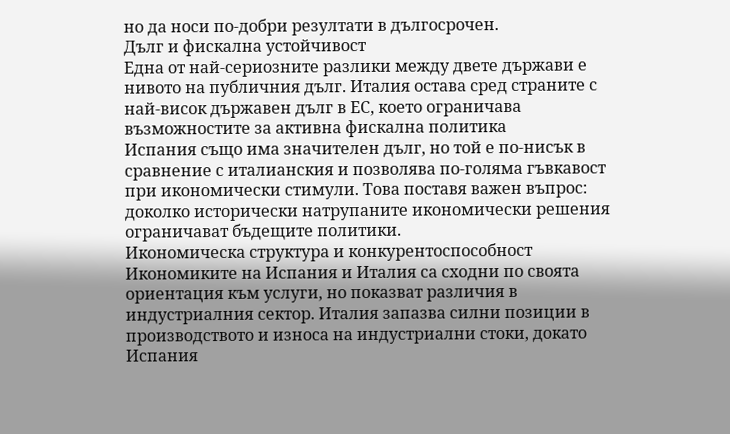но да носи по-добри резултати в дългосрочен.
Дълг и фискална устойчивост
Една от най-сериозните разлики между двете държави е нивото на публичния дълг. Италия остава сред страните с най-висок държавен дълг в ЕС, което ограничава възможностите за активна фискална политика
Испания също има значителен дълг, но той е по-нисък в сравнение с италианския и позволява по-голяма гъвкавост при икономически стимули. Това поставя важен въпрос: доколко исторически натрупаните икономически решения ограничават бъдещите политики.
Икономическа структура и конкурентоспособност
Икономиките на Испания и Италия са сходни по своята ориентация към услуги, но показват различия в индустриалния сектор. Италия запазва силни позиции в производството и износа на индустриални стоки, докато Испания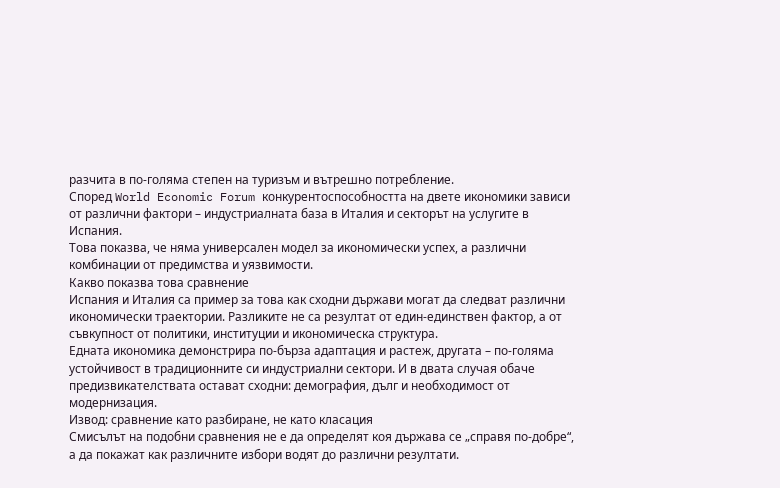разчита в по-голяма степен на туризъм и вътрешно потребление.
Според World Economic Forum конкурентоспособността на двете икономики зависи от различни фактори – индустриалната база в Италия и секторът на услугите в Испания.
Това показва, че няма универсален модел за икономически успех, а различни комбинации от предимства и уязвимости.
Какво показва това сравнение
Испания и Италия са пример за това как сходни държави могат да следват различни икономически траектории. Разликите не са резултат от един-единствен фактор, а от съвкупност от политики, институции и икономическа структура.
Едната икономика демонстрира по-бърза адаптация и растеж, другата – по-голяма устойчивост в традиционните си индустриални сектори. И в двата случая обаче предизвикателствата остават сходни: демография, дълг и необходимост от модернизация.
Извод: сравнение като разбиране, не като класация
Смисълът на подобни сравнения не е да определят коя държава се „справя по-добре“, а да покажат как различните избори водят до различни резултати.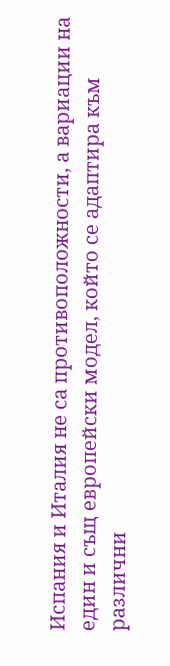Испания и Италия не са противоположности, а вариации на един и същ европейски модел, който се адаптира към различни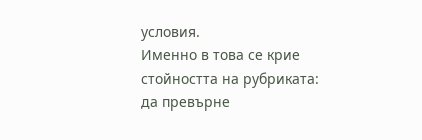условия.
Именно в това се крие стойността на рубриката: да превърне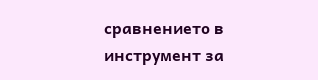сравнението в инструмент за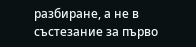разбиране, а не в състезание за първо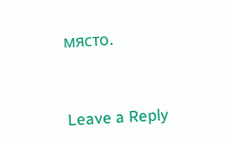място.


Leave a Reply